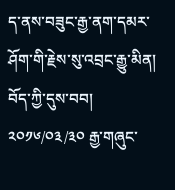ད་ནས་བཟུང་རྒྱ་ནག་དམར་ཤོག་གི་རྗེས་སུ་འབྲང་རྒྱུ་མིན། བོད་ཀྱི་དུས་བབ། ༢༠༡༦/༠༣/༣༠ རྒྱ་གཞུང་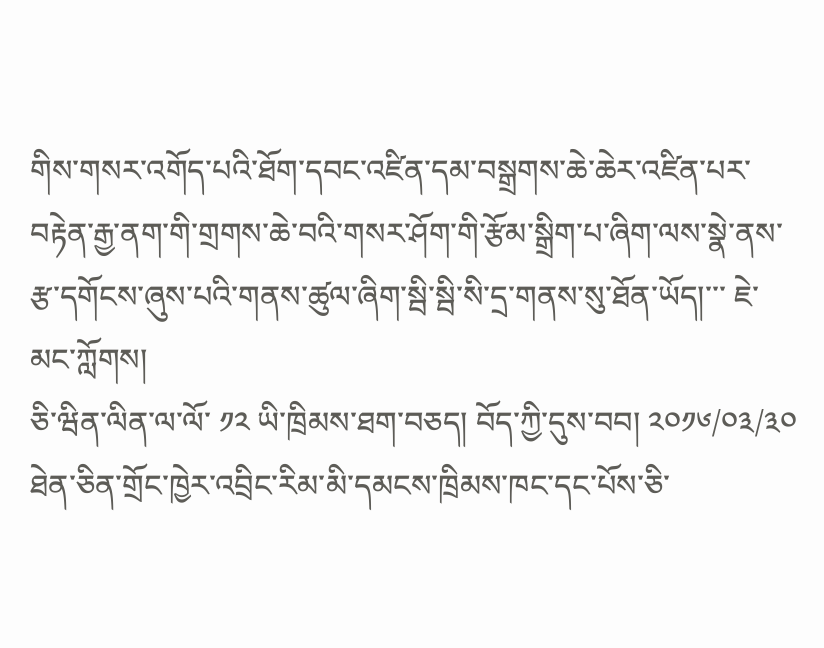གིས་གསར་འགོད་པའི་ཐོག་དབང་འཛིན་དམ་བསྒྲགས་ཆེ་ཆེར་འཛིན་པར་བརྟེན་རྒྱ་ནག་གི་གྲགས་ཆེ་བའི་གསར་ཤོག་གི་རྩོམ་སྒྲིག་པ་ཞིག་ལས་སྣེ་ནས་རྩ་དགོངས་ཞུས་པའི་གནས་ཚུལ་ཞིག་སྦི་སྦི་སི་དྲ་གནས་སུ་ཐོན་ཡོད།་་་ ཇེ་མང་ཀློགས།
ཅི་ཝིན་ལིན་ལ་ལོ་ ༡༢ ཡི་ཁྲིམས་ཐག་བཅད། བོད་ཀྱི་དུས་བབ། ༢༠༡༦/༠༣/༣༠ ཐེན་ཅིན་གྲོང་ཁྱེར་འབྲིང་རིམ་མི་དམངས་ཁྲིམས་ཁང་དང་པོས་ཅི་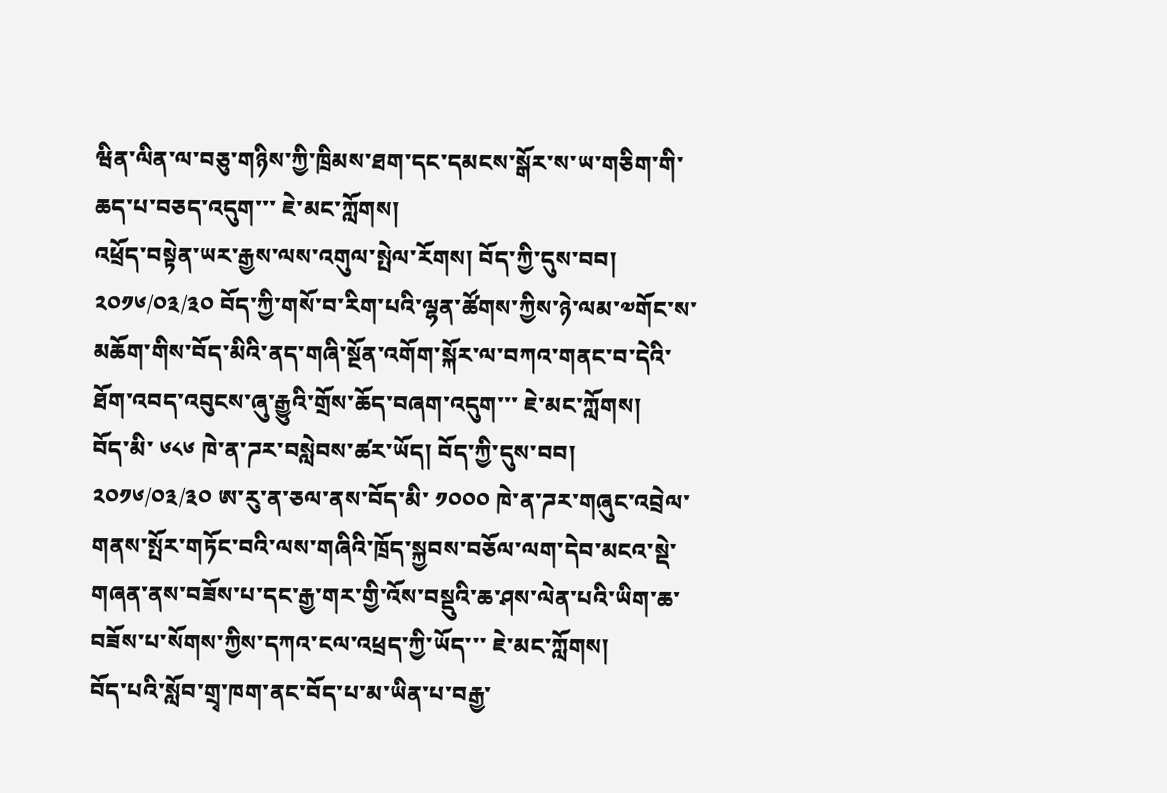ཝིན་ལིན་ལ་བཅུ་གཉིས་ཀྱི་ཁྲིམས་ཐག་དང་དམངས་སྒོར་ས་ཡ་གཅིག་གི་ཆད་པ་བཅད་འདུག་་་ ཇེ་མང་ཀློགས།
འཕྲོད་བསྟེན་ཡར་རྒྱས་ལས་འགུལ་སྤེལ་རོགས། བོད་ཀྱི་དུས་བབ། ༢༠༡༦/༠༣/༣༠ བོད་ཀྱི་གསོ་བ་རིག་པའི་ལྷན་ཚོགས་ཀྱིས་ཉེ་ལམ་༧གོང་ས་མཆོག་གིས་བོད་མིའི་ནད་གཞི་སྔོན་འགོག་སྐོར་ལ་བཀའ་གནང་བ་དེའི་ཐོག་འབད་འབུངས་ཞུ་རྒྱུའི་གྲོས་ཆོད་བཞག་འདུག་་་ ཇེ་མང་ཀློགས།
བོད་མི་ ༦༨༦ ཁེ་ན་ཌར་བསླེབས་ཚར་ཡོད། བོད་ཀྱི་དུས་བབ། ༢༠༡༦/༠༣/༣༠ ཨ་རུ་ན་ཅལ་ནས་བོད་མི་ ༡༠༠༠ ཁེ་ན་ཌར་གཞུང་འབྲེལ་གནས་སྤོར་གཏོང་བའི་ལས་གཞིའི་ཁྲོད་སྐྱབས་བཅོལ་ལག་དེབ་མངའ་སྡེ་གཞན་ནས་བཟོས་པ་དང་རྒྱ་གར་གྱི་འོས་བསྡུའི་ཆ་ཤས་ལེན་པའི་ཡིག་ཆ་བཟོས་པ་སོགས་ཀྱིས་དཀའ་ངལ་འཕྲད་ཀྱི་ཡོད་་་ ཇེ་མང་ཀློགས།
བོད་པའི་སློབ་གྲྭ་ཁག་ནང་བོད་པ་མ་ཡིན་པ་བརྒྱ་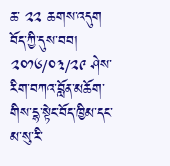ཆ་ ༢༢ ཆགས་འདུག བོད་ཀྱི་དུས་བབ། ༢༠༡༦/༠༣/༢༩ ཤེས་རིག་བཀའ་བློན་མཆོག་གིས་དྷ་སྟེང་བོད་ཁྱིམ་དང་མ་སུ་རི་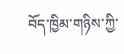བོད་ཁྱིམ་གཉིས་ཀྱི་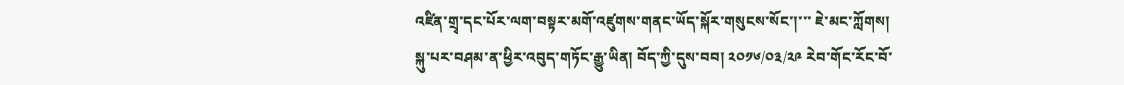འཛིན་གྲྭ་དང་པོར་ལག་བསྟར་མགོ་འཛུགས་གནང་ཡོད་སྐོར་གསུངས་སོང་།་་་ ཇེ་མང་ཀློགས།
སྐུ་པར་བཤམ་ན་ཕྱིར་འབུད་གཏོང་རྒྱུ་ཡིན། བོད་ཀྱི་དུས་བབ། ༢༠༡༦/༠༣/༢༩ རེབ་གོང་རོང་བོ་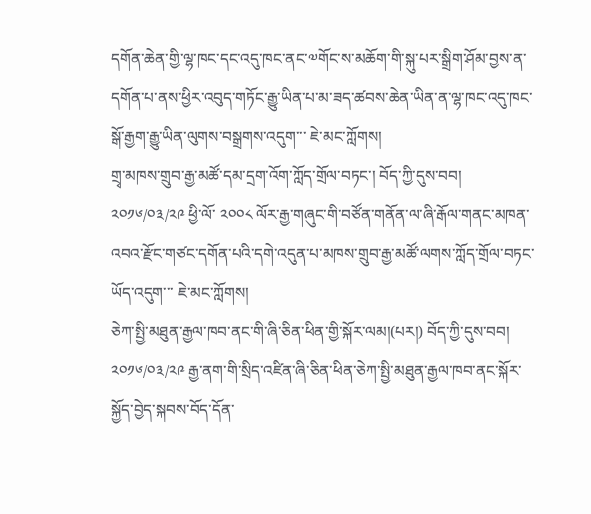དགོན་ཆེན་གྱི་ལྷ་ཁང་དང་འདུ་ཁང་ནང་༧གོང་ས་མཆོག་གི་སྐུ་པར་སྒྲིག་ཤོམ་བྱས་ན་དགོན་པ་ནས་ཕྱིར་འབུད་གཏོང་རྒྱུ་ཡིན་པ་མ་ཟད་ཚབས་ཆེན་ཡིན་ན་ལྷ་ཁང་འདུ་ཁང་སྒོ་རྒྱག་རྒྱུ་ཡིན་ལུགས་བསྒྲགས་འདུག་་་ ཇེ་མང་ཀློགས།
གྲྭ་མཁས་གྲུབ་རྒྱ་མཚོ་དམ་དྲག་འོག་ཀློད་གྲོལ་བཏང་། བོད་ཀྱི་དུས་བབ། ༢༠༡༦/༠༣/༢༩ ཕྱི་ལོ་ ༢༠༠༨ ལོར་རྒྱ་གཞུང་གི་བཙོན་གནོན་ལ་ཞི་རྒོལ་གནང་མཁན་འབའ་རྫོང་གཙང་དགོན་པའི་དགེ་འདུན་པ་མཁས་གྲུབ་རྒྱ་མཚོ་ལགས་ཀློད་གྲོལ་བཏང་ཡོད་འདུག་་་ ཇེ་མང་ཀློགས།
ཅེཀ་སྤྱི་མཐུན་རྒྱལ་ཁབ་ནང་གི་ཞི་ཅིན་ཕིན་གྱི་སྐོར་ལམ།(པར།) བོད་ཀྱི་དུས་བབ། ༢༠༡༦/༠༣/༢༩ རྒྱ་ནག་གི་སྲིད་འཛིན་ཞི་ཅིན་ཕིན་ཅེཀ་སྤྱི་མཐུན་རྒྱལ་ཁབ་ནང་སྐོར་སྐྱོད་བྱེད་སྐབས་བོད་དོན་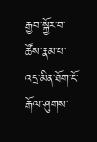རྒྱབ་སྐྱོར་བ་ཚོས་རྣམ་པ་འདྲ་མིན་ཐོག་ངོ་རྒོལ་ཤུགས་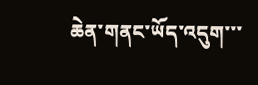ཆེན་གནང་ཡོད་འདུག་་་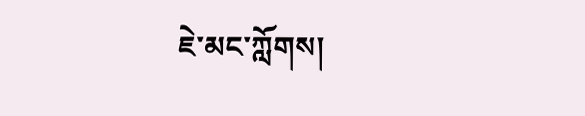ཇེ་མང་ཀློགས།